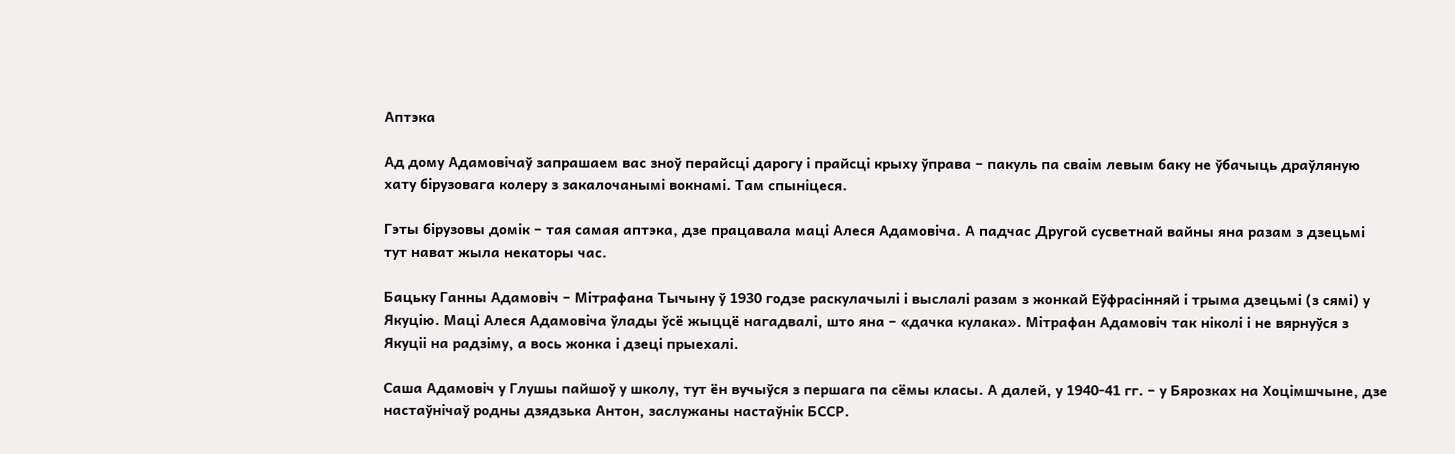Аптэка

Ад дому Адамовічаў запрашаем вас зноў перайсці дарогу і прайсці крыху ўправа – пакуль па сваім левым баку не ўбачыць драўляную хату бірузовага колеру з закалочанымі вокнамі. Там спыніцеся.

Гэты бірузовы домік – тая самая аптэка, дзе працавала маці Алеся Адамовіча. А падчас Другой сусветнай вайны яна разам з дзецьмі тут нават жыла некаторы час.

Бацьку Ганны Адамовіч – Мітрафана Тычыну ў 1930 годзе раскулачылі і выслалі разам з жонкай Еўфрасінняй і трыма дзецьмі (з сямі) у Якуцію. Маці Алеся Адамовіча ўлады ўсё жыццё нагадвалі, што яна – «дачка кулака». Мітрафан Адамовіч так ніколі і не вярнуўся з Якуціі на радзіму, а вось жонка і дзеці прыехалі.

Саша Адамовіч у Глушы пайшоў у школу, тут ён вучыўся з першага па сёмы класы. А далей, у 1940-41 гг. – у Бярозках на Хоцімшчыне, дзе настаўнічаў родны дзядзька Антон, заслужаны настаўнік БССР.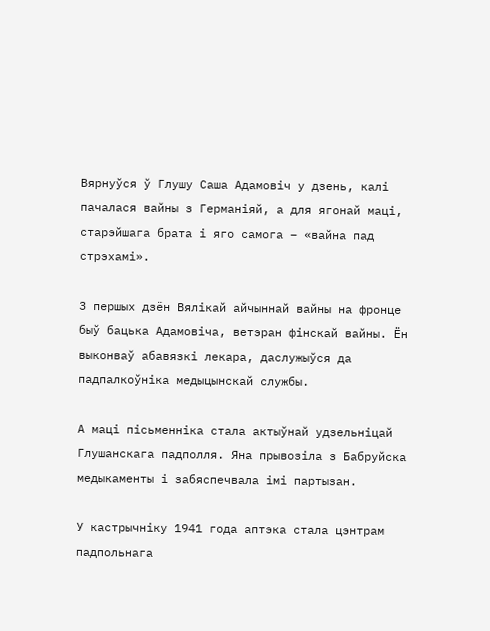Вярнуўся ў Глушу Саша Адамовіч у дзень, калі пачалася вайны з Германіяй, а для ягонай маці, старэйшага брата і яго самога – «вайна пад стрэхамі».

З першых дзён Вялікай айчыннай вайны на фронце быў бацька Адамовіча, ветэран фінскай вайны. Ён выконваў абавязкі лекара, даслужыўся да падпалкоўніка медыцынскай службы.

А маці пісьменніка стала актыўнай удзельніцай Глушанскага падполля. Яна прывозіла з Бабруйска медыкаменты і забяспечвала імі партызан.

У кастрычніку 1941 года аптэка стала цэнтрам падпольнага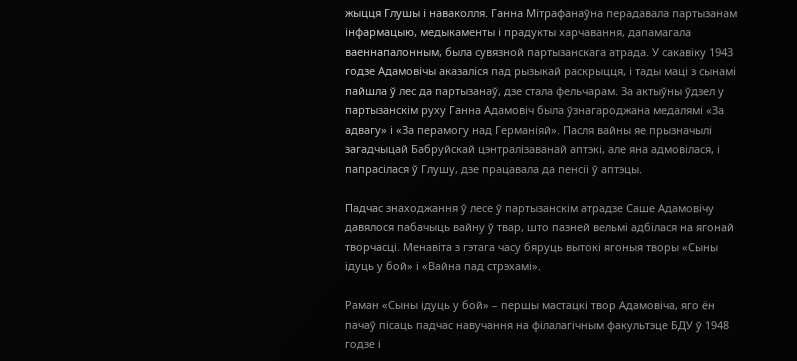жыцця Глушы і наваколля. Ганна Мітрафанаўна перадавала партызанам інфармацыю, медыкаменты і прадукты харчавання, дапамагала ваеннапалонным, была сувязной партызанскага атрада. У сакавіку 1943 годзе Адамовічы аказаліся пад рызыкай раскрыцця, і тады маці з сынамі пайшла ў лес да партызанаў, дзе стала фельчарам. За актыўны ўдзел у партызанскім руху Ганна Адамовіч была ўзнагароджана медалямі «За адвагу» і «За перамогу над Германіяй». Пасля вайны яе прызначылі загадчыцай Бабруйскай цэнтралізаванай аптэкі, але яна адмовілася, і папрасілася ў Глушу, дзе працавала да пенсіі ў аптэцы.

Падчас знаходжання ў лесе ў партызанскім атрадзе Саше Адамовічу давялося пабачыць вайну ў твар, што пазней вельмі адбілася на ягонай творчасці. Менавіта з гэтага часу бяруць вытокі ягоныя творы «Сыны ідуць у бой» і «Вайна пад стрэхамі».

Раман «Сыны ідуць у бой» – першы мастацкі твор Адамовіча, яго ён пачаў пісаць падчас навучання на філалагічным факультэце БДУ ў 1948 годзе і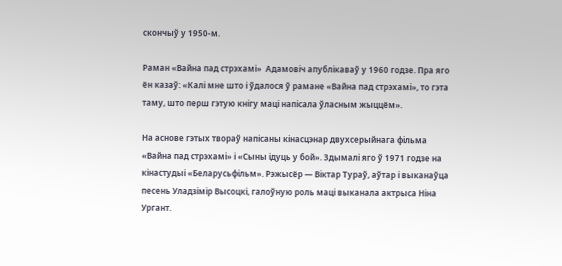скончыў у 1950-м.

Раман «Вайна пад стрэхамі»  Адамовіч апублікаваў у 1960 годзе. Пра яго ён казаў: «Калі мне што і ўдалося ў рамане «Вайна пад стрэхамі», то гэта таму, што перш гэтую кнігу маці напісала ўласным жыццём».

На аснове гэтых твораў напісаны кінасцэнар двухсерыйнага фільма «Вайна пад стрэхамі» і «Сыны ідуць у бой». Здымалі яго ў 1971 годзе на кінастудыі «Беларусьфільм». Рэжысёр — Віктар Тураў, аўтар і выканаўца песень Уладзімір Высоцкі, галоўную роль маці выканала актрыса Ніна Ургант.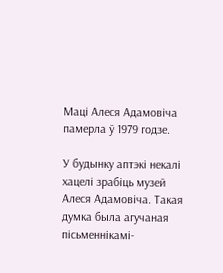Маці Алеся Адамовіча памерла ў 1979 годзе.

У будынку аптэкі некалі хацелі зрабіць музей Алеся Адамовіча. Такая думка была агучаная пісьменнікамі-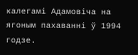калегамі Адамовіча на ягоным пахаванні ў 1994 годзе.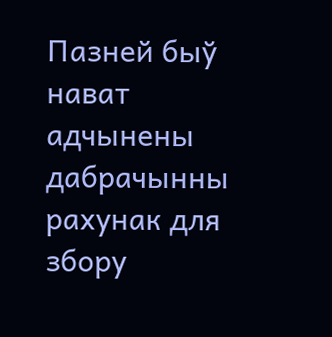Пазней быў нават адчынены дабрачынны рахунак для збору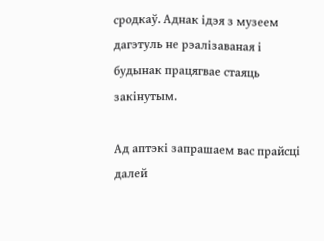сродкаў. Аднак ідэя з музеем дагэтуль не рэалізаваная і будынак працягвае стаяць закінутым.

Ад аптэкі запрашаем вас прайсці далей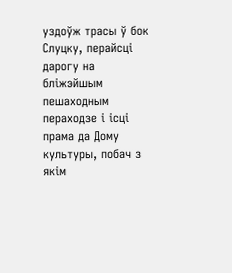уздоўж трасы ў бок Слуцку, перайсці дарогу на бліжэйшым пешаходным пераходзе і ісці прама да Дому культуры, побач з якім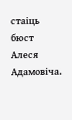стаіць бюст Алеся Адамовіча.